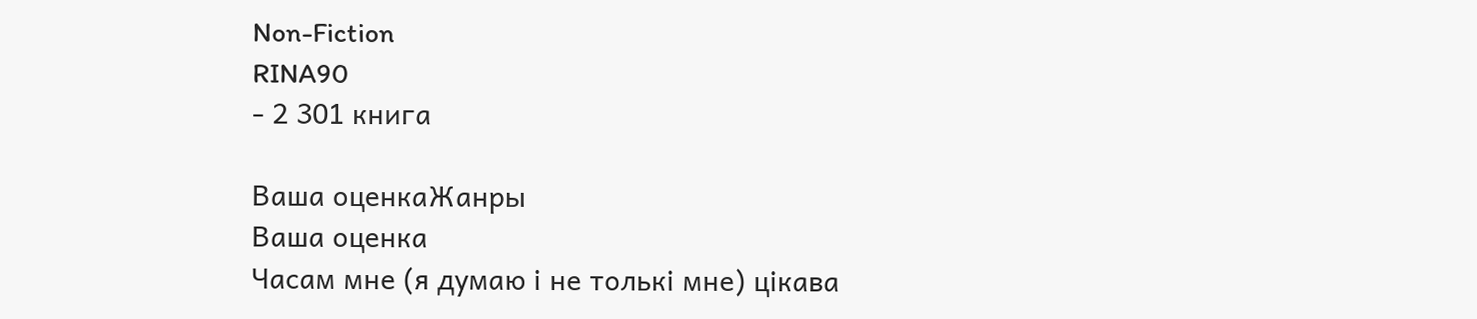Non-Fiction
RINA90
- 2 301 книга

Ваша оценкаЖанры
Ваша оценка
Часам мне (я думаю і не толькі мне) цікава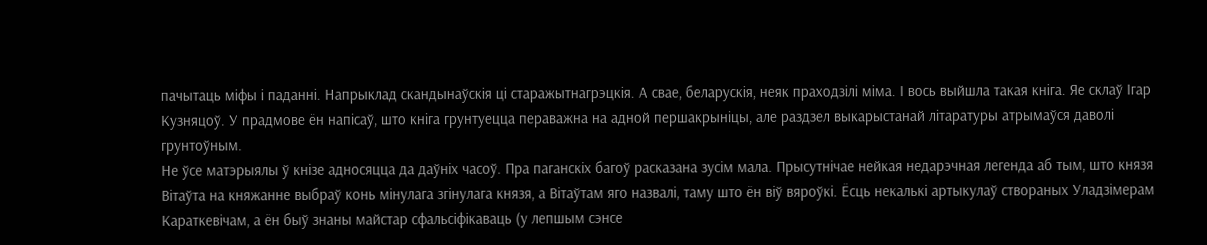пачытаць міфы і паданні. Напрыклад скандынаўскія ці старажытнагрэцкія. А свае, беларускія, неяк праходзілі міма. І вось выйшла такая кніга. Яе склаў Ігар Кузняцоў. У прадмове ён напісаў, што кніга грунтуецца пераважна на адной першакрыніцы, але раздзел выкарыстанай літаратуры атрымаўся даволі грунтоўным.
Не ўсе матэрыялы ў кнізе адносяцца да даўніх часоў. Пра паганскіх багоў расказана зусім мала. Прысутнічае нейкая недарэчная легенда аб тым, што князя Вітаўта на княжанне выбраў конь мінулага згінулага князя, а Вітаўтам яго назвалі, таму што ён віў вяроўкі. Ёсць некалькі артыкулаў створаных Уладзімерам Караткевічам, а ён быў знаны майстар сфальсіфікаваць (у лепшым сэнсе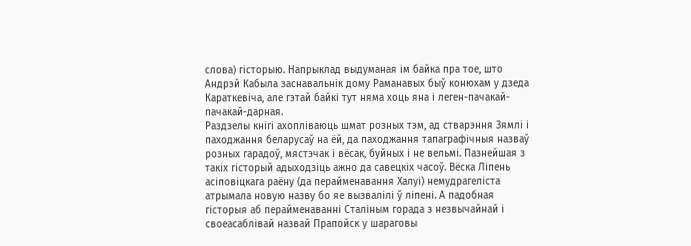слова) гісторыю. Напрыклад выдуманая ім байка пра тое, што Андрэй Кабыла заснавальнік дому Раманавых быў конюхам у дзеда Караткевіча, але гэтай байкі тут няма хоць яна і леген-пачакай-пачакай-дарная.
Раздзелы кнігі ахопліваюць шмат розных тэм, ад стварэння Зямлі і паходжання беларусаў на ёй, да паходжання тапаграфічныя назваў розных гарадоў, мястэчак і вёсак, буйных і не вельмі. Пазнейшая з такіх гісторый адыходзіць ажно да савецкіх часоў. Вёска Ліпень асіповіцкага раёну (да перайменавання Халуі) немудрагеліста атрымала новую назву бо яе вызвалілі ў ліпені. А падобная гісторыя аб перайменаванні Сталіным горада з незвычайнай і своеасаблівай назвай Прапойск у шараговы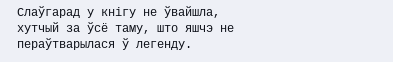Слаўгарад у кнігу не ўвайшла, хутчый за ўсё таму, што яшчэ не пераўтварылася ў легенду.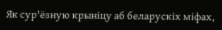Як сур'ёзную крыніцу аб беларускіх міфах,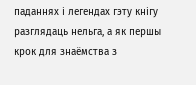паданнях і легендах гэту кнігу разглядаць нельга, а як першы крок для знаёмства з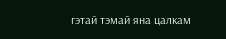гэтай тэмай яна цалкам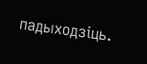падыходзіць.